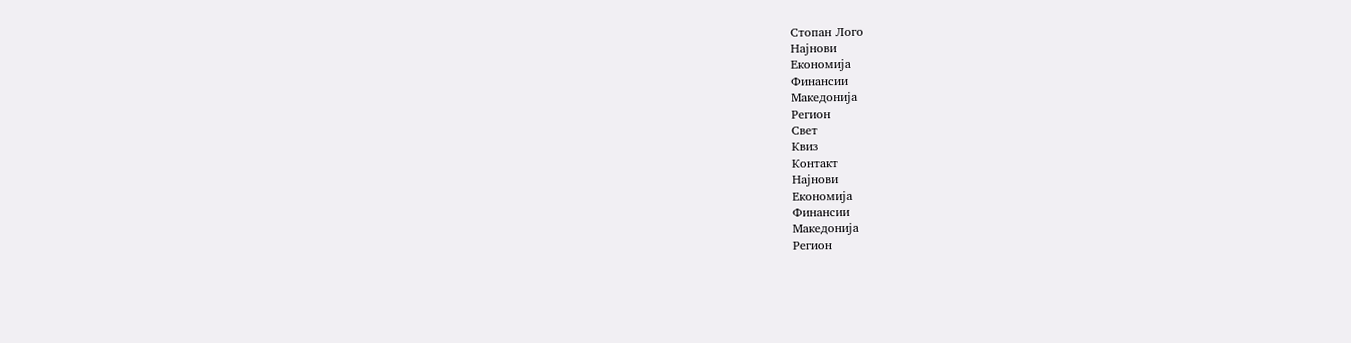Стопан Лого
Најнови
Економија
Финансии
Македонија
Регион
Свет
Квиз
Контакт
Најнови
Економија
Финансии
Македонија
Регион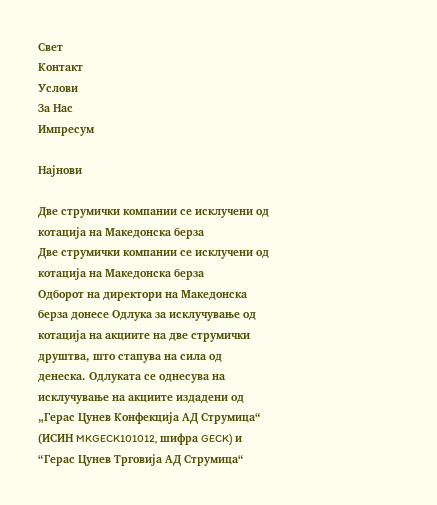Свет
Контакт
Услови
За Нас
Импресум

Најнови

Две струмички компании се исклучени од котација на Македонска берза
Две струмички компании се исклучени од котација на Македонска берза
Одборот на директори на Македонска берза донесе Одлука за исклучување од котација на акциите на две струмички друштва, што стапува на сила од денеска. Одлуката се однесува на исклучување на акциите издадени од „Герас Цунев Конфекција АД Струмица“ (ИСИН MKGECK101012, шифра GECK) и “Герас Цунев Трговија АД Струмица“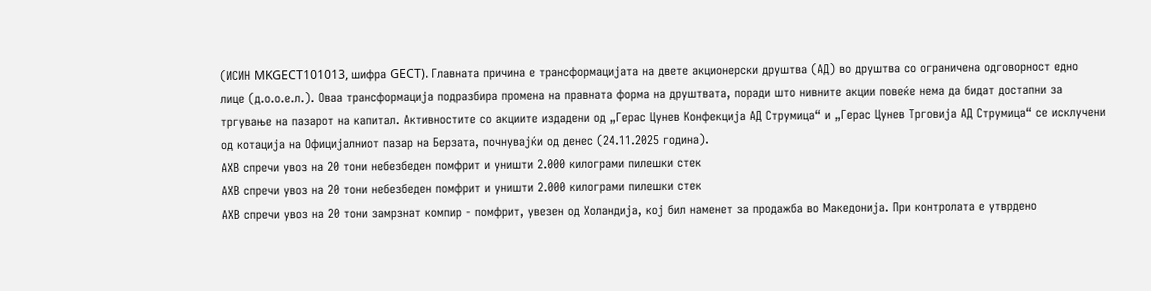(ИСИН MKGECT101013, шифра GECT). Главната причина е трансформацијата на двете акционерски друштва (АД) во друштва со ограничена одговорност едно лице (д.о.о.е.л.). Оваа трансформација подразбира промена на правната форма на друштвата, поради што нивните акции повеќе нема да бидат достапни за тргување на пазарот на капитал. Активностите со акциите издадени од „Герас Цунев Конфекција АД Струмица“ и „Герас Цунев Трговија АД Струмица“ се исклучени од котација на Официјалниот пазар на Берзата, почнувајќи од денес (24.11.2025 година).
АХВ спречи увоз на 20 тони небезбеден помфрит и уништи 2.000 килограми пилешки стек
АХВ спречи увоз на 20 тони небезбеден помфрит и уништи 2.000 килограми пилешки стек
АХВ спречи увоз на 20 тони замрзнат компир - помфрит, увезен од Холандија, кој бил наменет за продажба во Македонија. При контролата е утврдено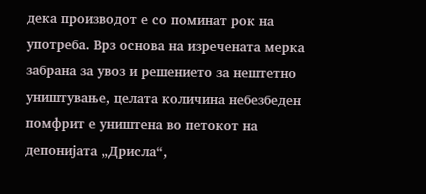дека производот е со поминат рок на употреба. Врз основа на изречената мерка забрана за увоз и решението за нештетно уништување, целата количина небезбеден помфрит е уништена во петокот на депонијата „Дрисла“,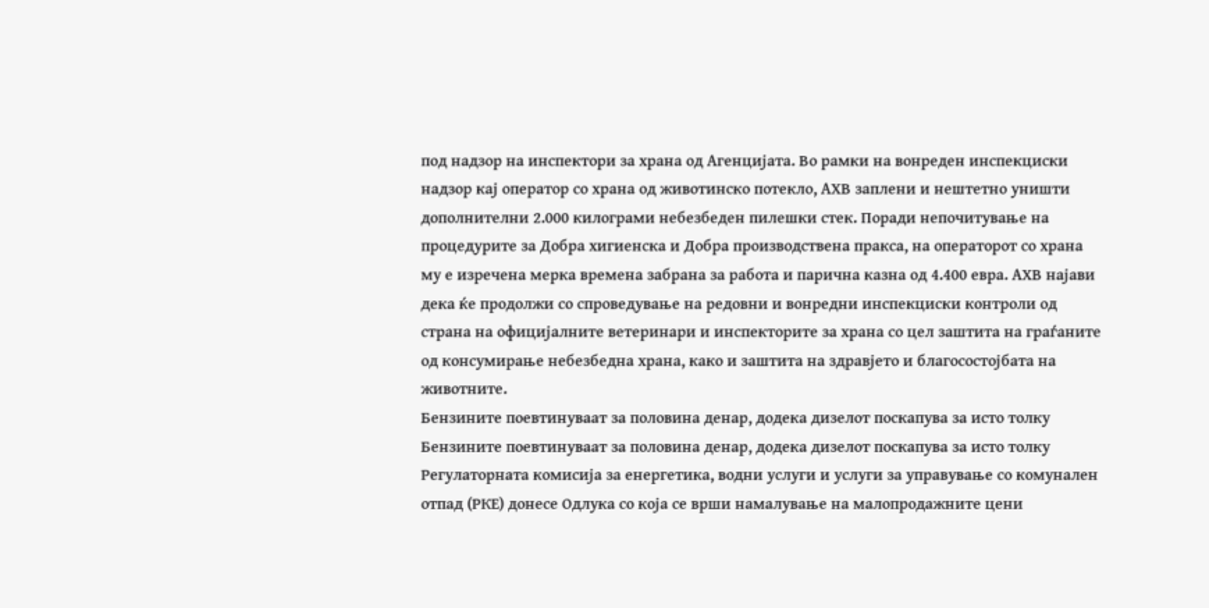под надзор на инспектори за храна од Агенцијата. Во рамки на вонреден инспекциски надзор кај оператор со храна од животинско потекло, АХВ заплени и нештетно уништи дополнителни 2.000 килограми небезбеден пилешки стек. Поради непочитување на процедурите за Добра хигиенска и Добра производствена пракса, на операторот со храна му е изречена мерка времена забрана за работа и парична казна од 4.400 евра. АХВ најави дека ќе продолжи со спроведување на редовни и вонредни инспекциски контроли од страна на официјалните ветеринари и инспекторите за храна со цел заштита на граѓаните од консумирање небезбедна храна, како и заштита на здравјето и благосостојбата на животните.
Бензините поевтинуваат за половина денар, додека дизелот поскапува за исто толку
Бензините поевтинуваат за половина денар, додека дизелот поскапува за исто толку
Регулаторната комисија за енергетика, водни услуги и услуги за управување со комунален отпад (РКЕ) донесе Одлука со која се врши намалување на малопродажните цени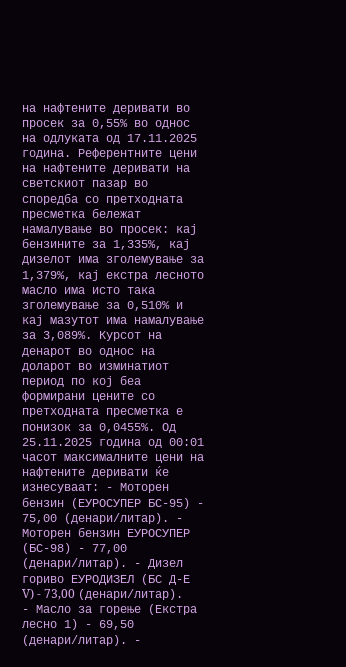на нафтените деривати во просек за 0,55% во однос на одлуката од 17.11.2025 година. Референтните цени на нафтените деривати на светскиот пазар во споредба со претходната пресметка бележат намалување во просек: кај бензините за 1,335%, кај дизелот има зголемување за 1,379%, кај екстра лесното масло има исто така зголемување за 0,510% и кај мазутот има намалување за 3,089%. Курсот на денарот во однос на доларот во изминатиот период по кој беа формирани цените со претходната пресметка е понизок за 0,0455%. Од 25.11.2025 година од 00:01 часот максималните цени на нафтените деривати ќе изнесуваат: - Моторен бензин (ЕУРОСУПЕР БС-95) - 75,00 (денари/литар). - Моторен бензин ЕУРОСУПЕР (БС-98) - 77,00 (денари/литар). - Дизел гориво ЕУРОДИЗЕЛ (БС Д-Е V) - 73,00 (денари/литар). - Масло за горење (Екстра лесно 1) - 69,50 (денари/литар). -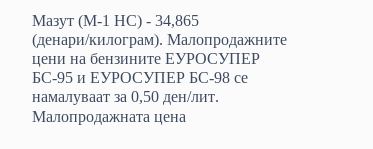Мазут (М-1 НС) - 34,865 (денари/килограм). Малопродажните цени на бензините ЕУРОСУПЕР БС-95 и ЕУРОСУПЕР БС-98 се намалуваат за 0,50 ден/лит. Малопродажната цена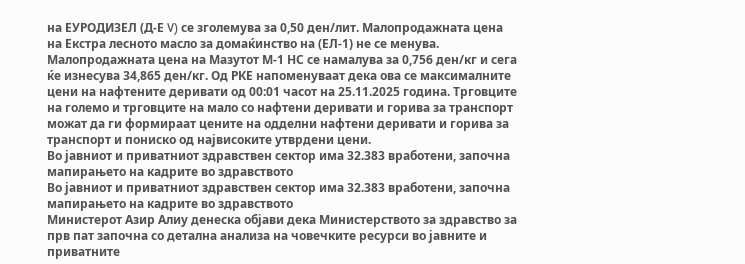на ЕУРОДИЗЕЛ (Д-Е V) се зголемува за 0,50 ден/лит. Малопродажната цена на Екстра лесното масло за домаќинство на (ЕЛ-1) не се менува. Малопродажната цена на Мазутот М-1 НС се намалува за 0,756 ден/кг и сега ќе изнесува 34,865 ден/кг. Од РКЕ напоменуваат дека ова се максималните цени на нафтените деривати од 00:01 часот на 25.11.2025 година. Трговците на големо и трговците на мало со нафтени деривати и горива за транспорт можат да ги формираат цените на одделни нафтени деривати и горива за транспорт и пониско од највисоките утврдени цени.
Во јавниот и приватниот здравствен сектор има 32.383 вработени, започна мапирањето на кадрите во здравството
Во јавниот и приватниот здравствен сектор има 32.383 вработени, започна мапирањето на кадрите во здравството
Министерот Азир Алиу денеска објави дека Министерството за здравство за прв пат започна со детална анализа на човечките ресурси во јавните и приватните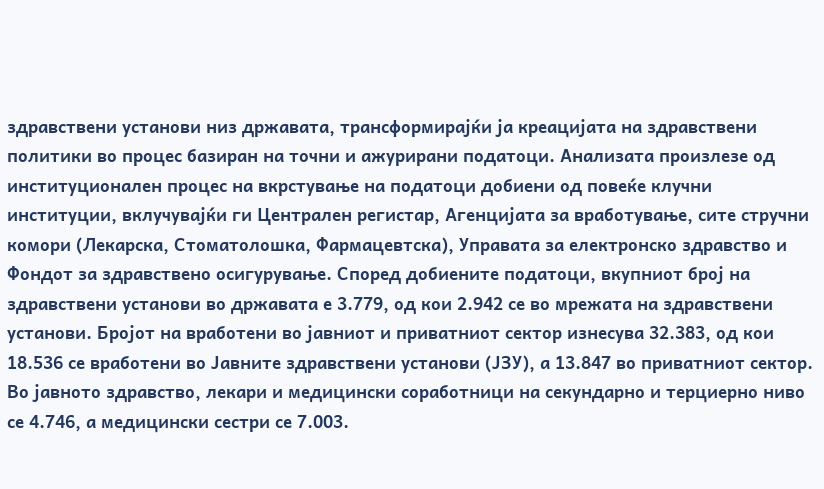здравствени установи низ државата, трансформирајќи ја креацијата на здравствени политики во процес базиран на точни и ажурирани податоци. Анализата произлезе од институционален процес на вкрстување на податоци добиени од повеќе клучни институции, вклучувајќи ги Централен регистар, Агенцијата за вработување, сите стручни комори (Лекарска, Стоматолошка, Фармацевтска), Управата за електронско здравство и Фондот за здравствено осигурување. Според добиените податоци, вкупниот број на здравствени установи во државата е 3.779, од кои 2.942 се во мрежата на здравствени установи. Бројот на вработени во јавниот и приватниот сектор изнесува 32.383, од кои 18.536 се вработени во Јавните здравствени установи (ЈЗУ), а 13.847 во приватниот сектор. Во јавното здравство, лекари и медицински соработници на секундарно и терциерно ниво се 4.746, а медицински сестри се 7.003.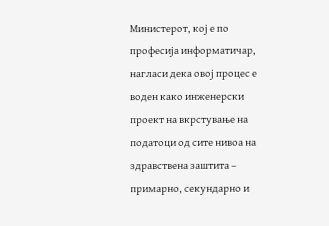Министерот, кој е по професија информатичар, нагласи дека овој процес е воден како инженерски проект на вкрстување на податоци од сите нивоа на здравствена заштита – примарно, секундарно и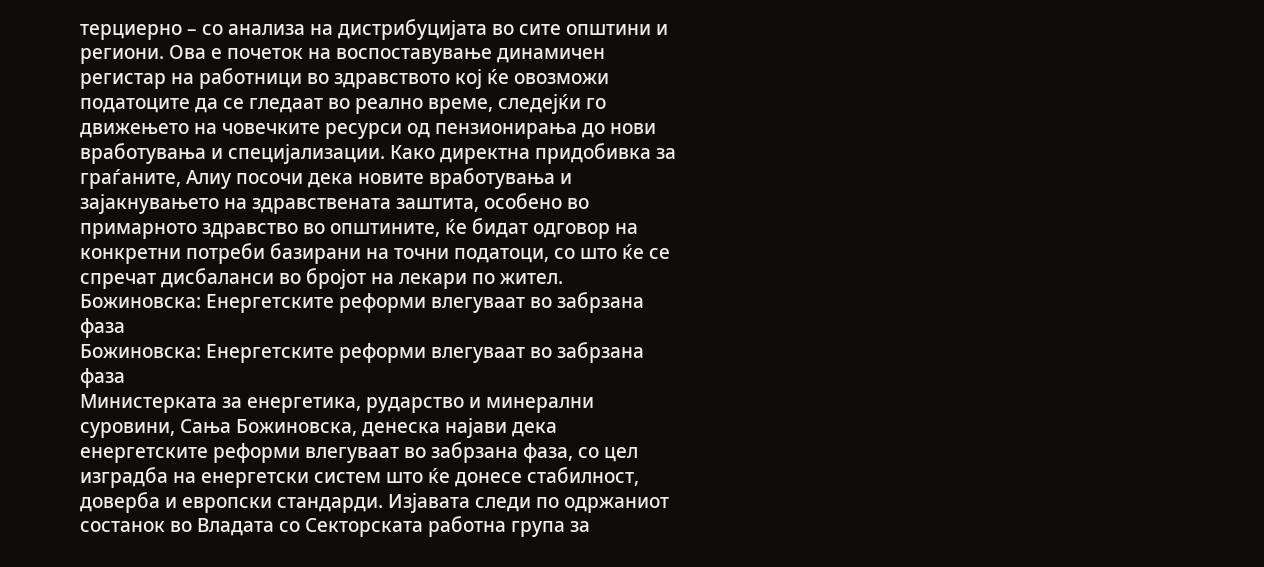терциерно – со анализа на дистрибуцијата во сите општини и региони. Ова е почеток на воспоставување динамичен регистар на работници во здравството кој ќе овозможи податоците да се гледаат во реално време, следејќи го движењето на човечките ресурси од пензионирања до нови вработувања и специјализации. Како директна придобивка за граѓаните, Алиу посочи дека новите вработувања и зајакнувањето на здравствената заштита, особено во примарното здравство во општините, ќе бидат одговор на конкретни потреби базирани на точни податоци, со што ќе се спречат дисбаланси во бројот на лекари по жител.
Божиновска: Енергетските реформи влегуваат во забрзана фаза
Божиновска: Енергетските реформи влегуваат во забрзана фаза
Министерката за енергетика, рударство и минерални суровини, Сања Божиновска, денеска најави дека енергетските реформи влегуваат во забрзана фаза, со цел изградба на енергетски систем што ќе донесе стабилност, доверба и европски стандарди. Изјавата следи по одржаниот состанок во Владата со Секторската работна група за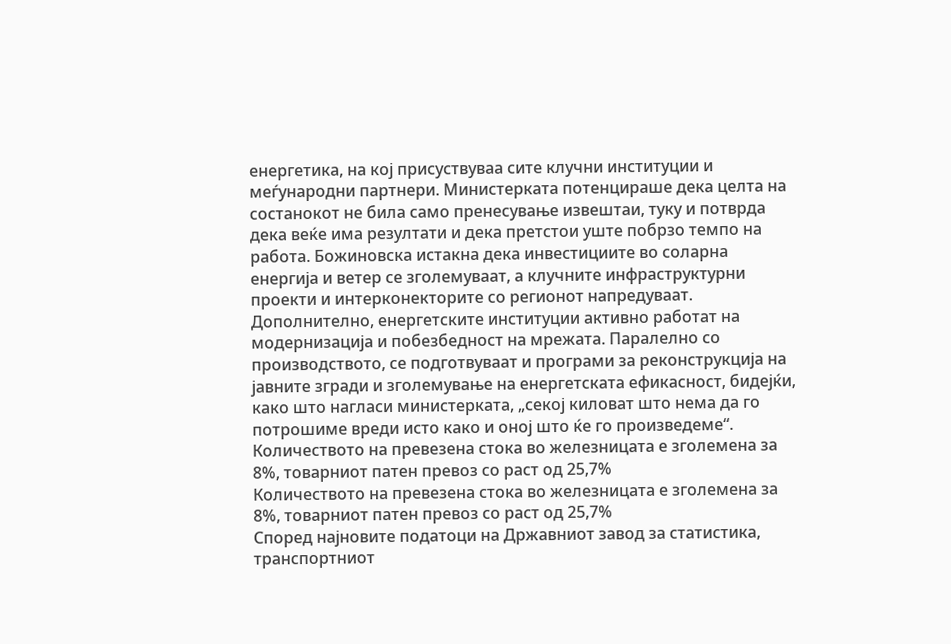енергетика, на кој присуствуваа сите клучни институции и меѓународни партнери. Министерката потенцираше дека целта на состанокот не била само пренесување извештаи, туку и потврда дека веќе има резултати и дека претстои уште побрзо темпо на работа. Божиновска истакна дека инвестициите во соларна енергија и ветер се зголемуваат, а клучните инфраструктурни проекти и интерконекторите со регионот напредуваат. Дополнително, енергетските институции активно работат на модернизација и побезбедност на мрежата. Паралелно со производството, се подготвуваат и програми за реконструкција на јавните згради и зголемување на енергетската ефикасност, бидејќи, како што нагласи министерката, „секој киловат што нема да го потрошиме вреди исто како и оној што ќе го произведеме“.
Количеството на превезена стока во железницата е зголемена за 8%, товарниот патен превоз со раст од 25,7%
Количеството на превезена стока во железницата е зголемена за 8%, товарниот патен превоз со раст од 25,7%
Според најновите податоци на Државниот завод за статистика, транспортниот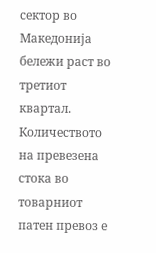сектор во Македонија бележи раст во третиот квартал. Количеството на превезена стока во товарниот патен превоз е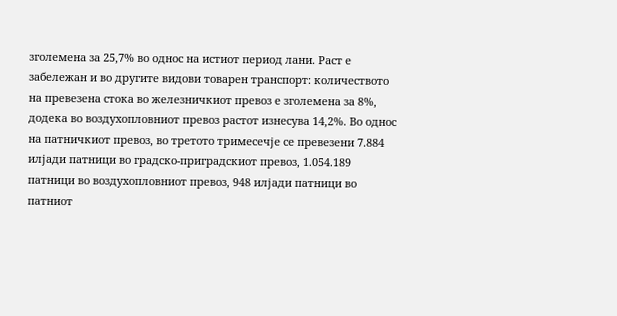зголемена за 25,7% во однос на истиот период лани. Раст е забележан и во другите видови товарен транспорт: количеството на превезена стока во железничкиот превоз е зголемена за 8%, додека во воздухопловниот превоз растот изнесува 14,2%. Во однос на патничкиот превоз, во третото тримесечје се превезени 7.884 илјади патници во градско-приградскиот превоз, 1.054.189 патници во воздухопловниот превоз, 948 илјади патници во патниот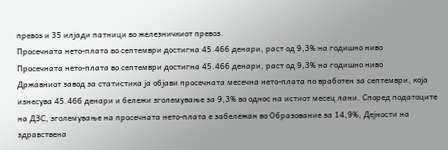превоз и 35 илјади патници во железничкиот превоз.
Просечната нето-плата во септември достигна 45.466 денари, раст од 9,3% на годишно ниво
Просечната нето-плата во септември достигна 45.466 денари, раст од 9,3% на годишно ниво
Државниот завод за статистика ја објави просечната месечна нето-плата по вработен за септември, која изнесува 45.466 денари и бележи зголемување за 9,3% во однос на истиот месец лани. Според податоците на ДЗС, зголемување на просечната нето-плата е забележан во Образование за 14,9%, Дејности на здравствена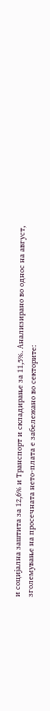и социјална заштита за 12,6% и Транспорт и складирање за 11,5%. Анализирано во однос на август, зголемување на просечната нето-плата е забележано во секторите: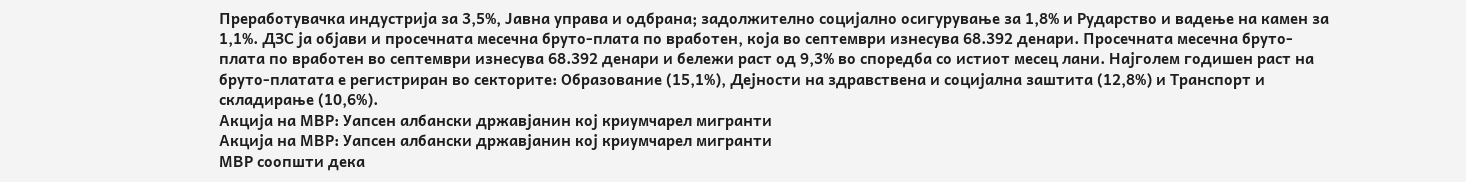Преработувачка индустрија за 3,5%, Јавна управа и одбрана; задолжително социјално осигурување за 1,8% и Рударство и вадење на камен за 1,1%. ДЗС ја објави и просечната месечна бруто-плата по вработен, која во септември изнесува 68.392 денари. Просечната месечна бруто-плата по вработен во септември изнесува 68.392 денари и бележи раст од 9,3% во споредба со истиот месец лани. Најголем годишен раст на бруто-платата е регистриран во секторите: Образование (15,1%), Дејности на здравствена и социјална заштита (12,8%) и Транспорт и складирање (10,6%).
Акција на МВР: Уапсен албански државјанин кој криумчарел мигранти
Акција на МВР: Уапсен албански државјанин кој криумчарел мигранти
МВР соопшти дека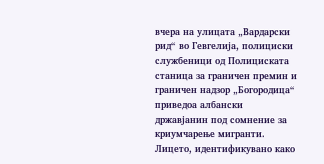вчера на улицата „Вардарски рид“ во Гевгелија, полициски службеници од Полициската станица за граничен премин и граничен надзор „Богородица“ приведоа албански државјанин под сомнение за криумчарење мигранти. Лицето, идентификувано како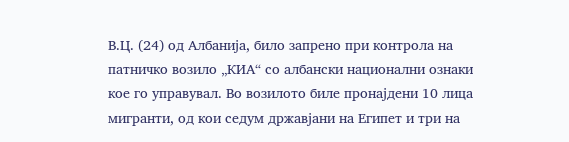В.Ц. (24) од Албанија, било запрено при контрола на патничко возило „КИА“ со албански национални ознаки кое го управувал. Во возилото биле пронајдени 10 лица мигранти, од кои седум државјани на Египет и три на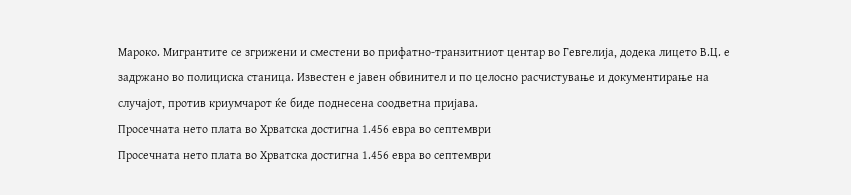Мароко. Мигрантите се згрижени и сместени во прифатно-транзитниот центар во Гевгелија, додека лицето В.Ц. е задржано во полициска станица. Известен е јавен обвинител и по целосно расчистување и документирање на случајот, против криумчарот ќе биде поднесена соодветна пријава.
Просечната нето плата во Хрватска достигна 1.456 евра во септември
Просечната нето плата во Хрватска достигна 1.456 евра во септември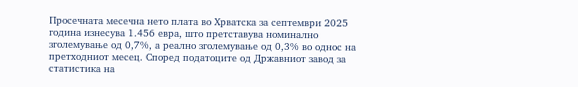Просечната месечна нето плата во Хрватска за септември 2025 година изнесува 1.456 евра, што претставува номинално зголемување од 0,7%, а реално зголемување од 0,3% во однос на претходниот месец. Според податоците од Државниот завод за статистика на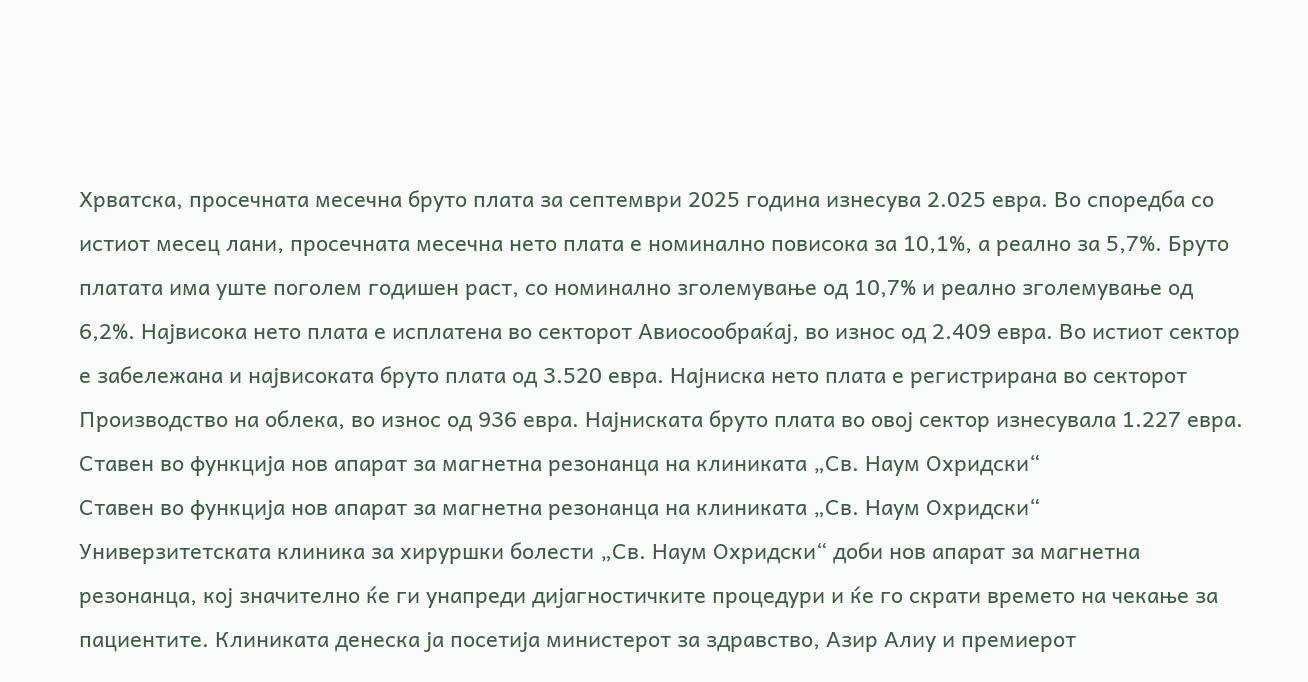Хрватска, просечната месечна бруто плата за септември 2025 година изнесува 2.025 евра. Во споредба со истиот месец лани, просечната месечна нето плата е номинално повисока за 10,1%, а реално за 5,7%. Бруто платата има уште поголем годишен раст, со номинално зголемување од 10,7% и реално зголемување од 6,2%. Највисока нето плата е исплатена во секторот Авиосообраќај, во износ од 2.409 евра. Во истиот сектор е забележана и највисоката бруто плата од 3.520 евра. Најниска нето плата е регистрирана во секторот Производство на облека, во износ од 936 евра. Најниската бруто плата во овој сектор изнесувала 1.227 евра.
Ставен во функција нов апарат за магнетна резонанца на клиниката „Св. Наум Охридски“
Ставен во функција нов апарат за магнетна резонанца на клиниката „Св. Наум Охридски“
Универзитетската клиника за хируршки болести „Св. Наум Охридски“ доби нов апарат за магнетна резонанца, кој значително ќе ги унапреди дијагностичките процедури и ќе го скрати времето на чекање за пациентите. Клиниката денеска ја посетија министерот за здравство, Азир Алиу и премиерот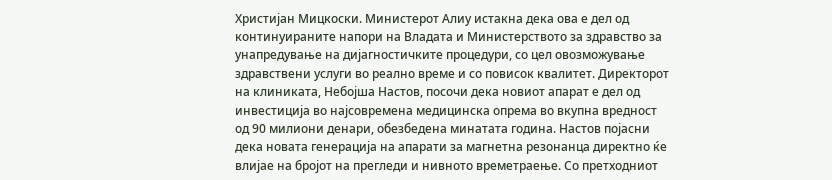Христијан Мицкоски. Министерот Алиу истакна дека ова е дел од континуираните напори на Владата и Министерството за здравство за унапредување на дијагностичките процедури, со цел овозможување здравствени услуги во реално време и со повисок квалитет. Директорот на клиниката, Небојша Настов, посочи дека новиот апарат е дел од инвестиција во најсовремена медицинска опрема во вкупна вредност од 90 милиони денари, обезбедена минатата година. Настов појасни дека новата генерација на апарати за магнетна резонанца директно ќе влијае на бројот на прегледи и нивното времетраење. Со претходниот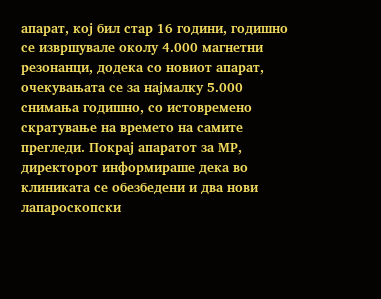апарат, кој бил стар 16 години, годишно се извршувале околу 4.000 магнетни резонанци, додека со новиот апарат, очекувањата се за најмалку 5.000 снимања годишно, со истовремено скратување на времето на самите прегледи. Покрај апаратот за МР, директорот информираше дека во клиниката се обезбедени и два нови лапароскопски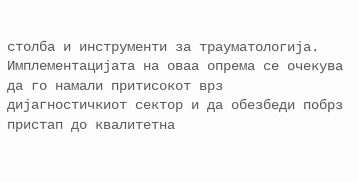столба и инструменти за трауматологија. Имплементацијата на оваа опрема се очекува да го намали притисокот врз дијагностичкиот сектор и да обезбеди побрз пристап до квалитетна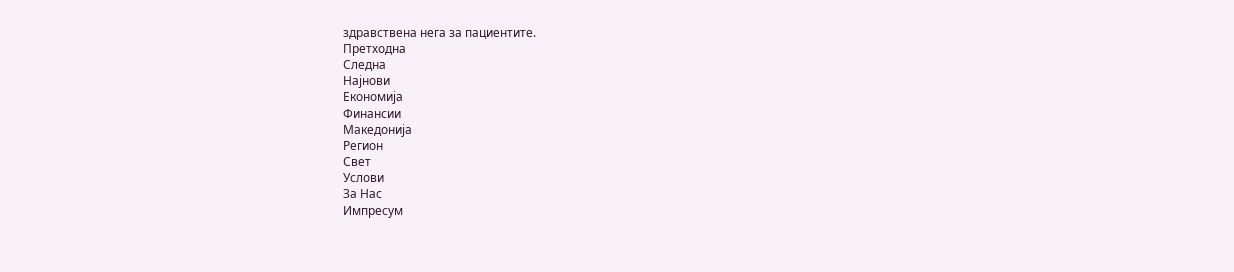здравствена нега за пациентите.
Претходна
Следна
Најнови
Економија
Финансии
Македонија
Регион
Свет
Услови
За Нас
Импресум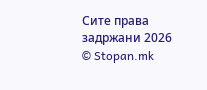Сите права задржани 2026 © Stopan.mk